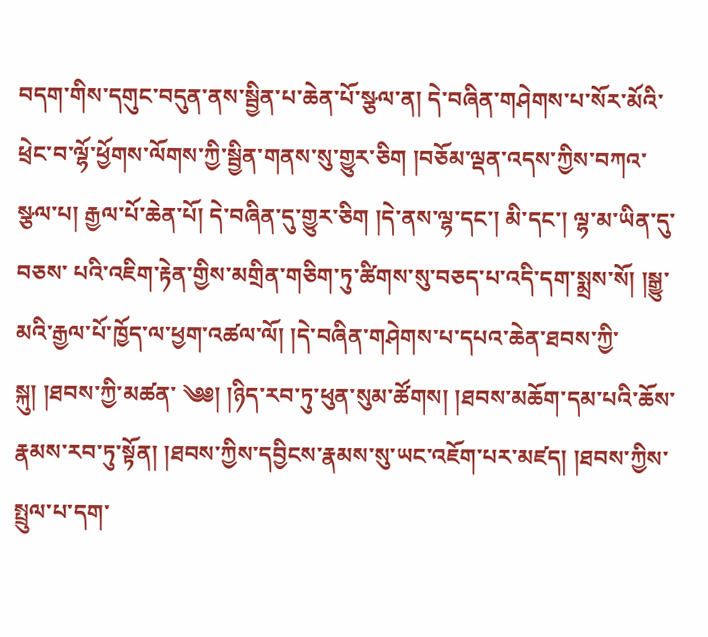བདག་གིས་དགུང་བདུན་ནས་སྦྱིན་པ་ཆེན་པོ་སྩལ་ན། དེ་བཞིན་གཤེགས་པ་སོར་མོའི་ ཕྲེང་བ་ལྷོ་ཕྱོགས་ལོགས་ཀྱི་སྦྱིན་གནས་སུ་གྱུར་ཅིག །བཅོམ་ལྡན་འདས་ཀྱིས་བཀའ་སྩལ་པ། རྒྱལ་པོ་ཆེན་པོ། དེ་བཞིན་དུ་གྱུར་ཅིག །དེ་ནས་ལྷ་དང་། མི་དང་། ལྷ་མ་ཡིན་དུ་བཅས་ པའི་འཇིག་རྟེན་གྱིས་མགྲིན་གཅིག་ཏུ་ཚིགས་སུ་བཅད་པ་འདི་དག་སྨྲས་སོ། །སྒྱུ་མའི་རྒྱལ་པོ་ཁྱོད་ལ་ཕྱག་འཚལ་ལོ། །དེ་བཞིན་གཤེགས་པ་དཔའ་ཆེན་ཐབས་ཀྱི་སྐུ། །ཐབས་ཀྱི་མཚན་ ༄༅། །ཉིད་རབ་ཏུ་ཕུན་སུམ་ཚོགས། །ཐབས་མཆོག་དམ་པའི་ཆོས་རྣམས་རབ་ཏུ་སྟོན། །ཐབས་ཀྱིས་དབྱིངས་རྣམས་སུ་ཡང་འཇོག་པར་མཛད། །ཐབས་ཀྱིས་ སྤྲུལ་པ་དག་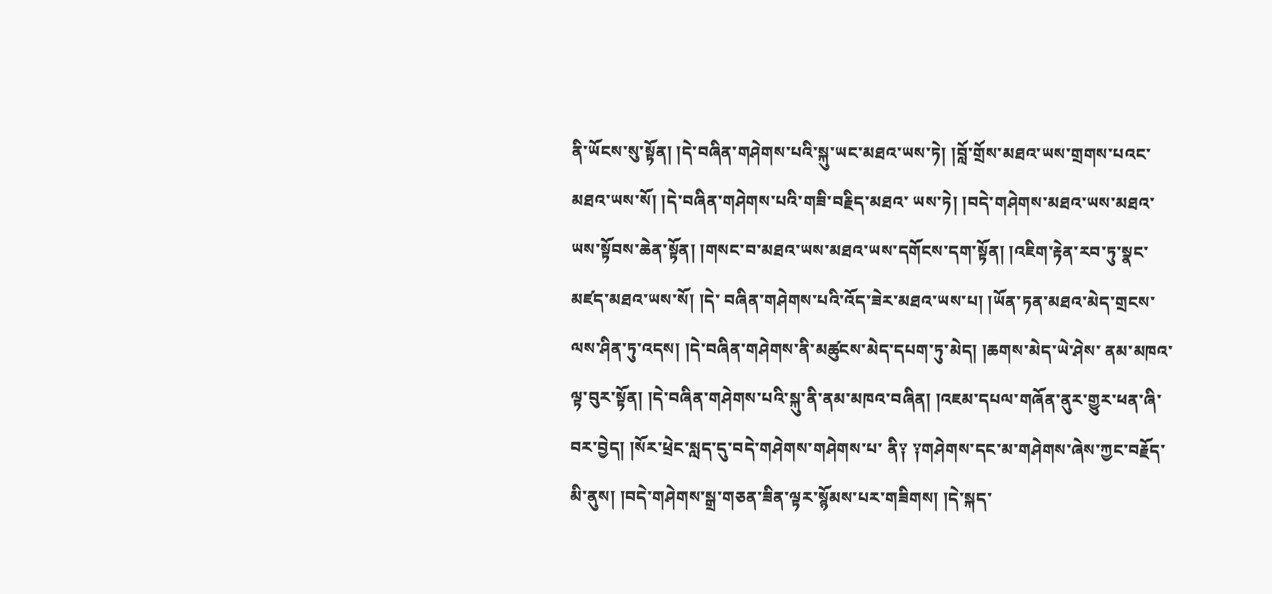ནི་ཡོངས་སུ་སྟོན། །དེ་བཞིན་གཤེགས་པའི་སྐུ་ཡང་མཐའ་ཡས་ཏེ། །བློ་གྲོས་མཐའ་ཡས་གྲགས་པའང་མཐའ་ཡས་སོ། །དེ་བཞིན་གཤེགས་པའི་གཟི་བརྗིད་མཐའ་ ཡས་ཏེ། །བདེ་གཤེགས་མཐའ་ཡས་མཐའ་ཡས་སྟོབས་ཆེན་སྟོན། །གསང་བ་མཐའ་ཡས་མཐའ་ཡས་དགོངས་དག་སྟོན། །འཇིག་རྟེན་རབ་ཏུ་སྣང་མཛད་མཐའ་ཡས་སོ། །དེ་ བཞིན་གཤེགས་པའི་འོད་ཟེར་མཐའ་ཡས་པ། །ཡོན་ཏན་མཐའ་མེད་གྲངས་ལས་ཤིན་ཏུ་འདས། །དེ་བཞིན་གཤེགས་ནི་མཚུངས་མེད་དཔག་ཏུ་མེད། །ཆགས་མེད་ཡེ་ཤེས་ ནམ་མཁའ་ལྟ་བུར་སྟོན། །དེ་བཞིན་གཤེགས་པའི་སྐུ་ནི་ནམ་མཁའ་བཞིན། །འཇམ་དཔལ་གཞོན་ནུར་གྱུར་ཕན་ཞི་བར་བྱེད། །སོར་ཕྲེང་སླད་དུ་བདེ་གཤེགས་གཤེགས་པ་ ནི༑ ༑གཤེགས་དང་མ་གཤེགས་ཞེས་ཀྱང་བརྗོད་མི་ནུས། །བདེ་གཤེགས་སྒྲ་གཅན་ཟིན་ལྟར་སྙོམས་པར་གཟིགས། །དེ་སྐད་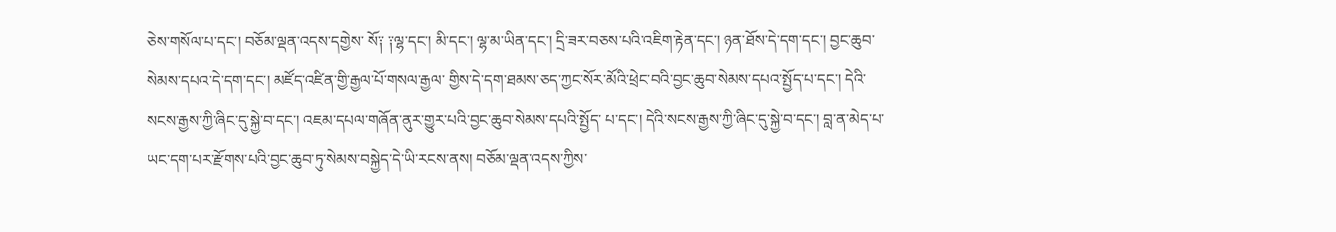ཅེས་གསོལ་པ་དང་། བཅོམ་ལྡན་འདས་དགྱེས་ སོ༑ ༑ལྷ་དང་། མི་དང་། ལྷ་མ་ཡིན་དང་། དྲི་ཟར་བཅས་པའི་འཇིག་རྟེན་དང་། ཉན་ཐོས་དེ་དག་དང་། བྱང་ཆུབ་སེམས་དཔའ་དེ་དག་དང་། མཛོད་འཛིན་གྱི་རྒྱལ་པོ་གསལ་རྒྱལ་ གྱིས་དེ་དག་ཐམས་ཅད་ཀྱང་སོར་མོའི་ཕྲེང་བའི་བྱང་ཆུབ་སེམས་དཔའ་སྤྱོད་པ་དང་། དེའི་སངས་རྒྱས་ཀྱི་ཞིང་དུ་སྐྱེ་བ་དང་། འཇམ་དཔལ་གཞོན་ནུར་གྱུར་པའི་བྱང་ཆུབ་སེམས་དཔའི་སྤྱོད་ པ་དང་། དེའི་སངས་རྒྱས་ཀྱི་ཞིང་དུ་སྐྱེ་བ་དང་། བླ་ན་མེད་པ་ཡང་དག་པར་རྫོགས་པའི་བྱང་ཆུབ་ཏུ་སེམས་བསྐྱེད་དེ་ཡི་རངས་ནས། བཅོམ་ལྡན་འདས་ཀྱིས་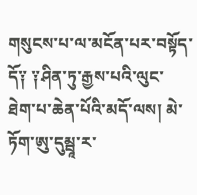གསུངས་པ་ལ་མངོན་པར་བསྟོད་ དོ༑ ༑ཤིན་ཏུ་རྒྱས་པའི་ལུང་ཐེག་པ་ཆེན་པོའི་མདོ་ལས། མེ་ཏོག་ཨུ་དུམྦཱ་ར་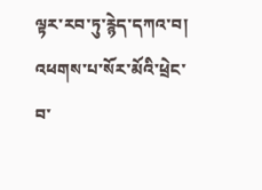ལྟར་རབ་ཏུ་རྙེད་དཀའ་བ། འཕགས་པ་སོར་མོའི་ཕྲེང་བ་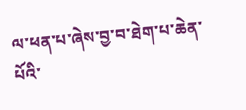ལ་ཕན་པ་ཞེས་བྱ་བ་ཐེག་པ་ཆེན་པོའི་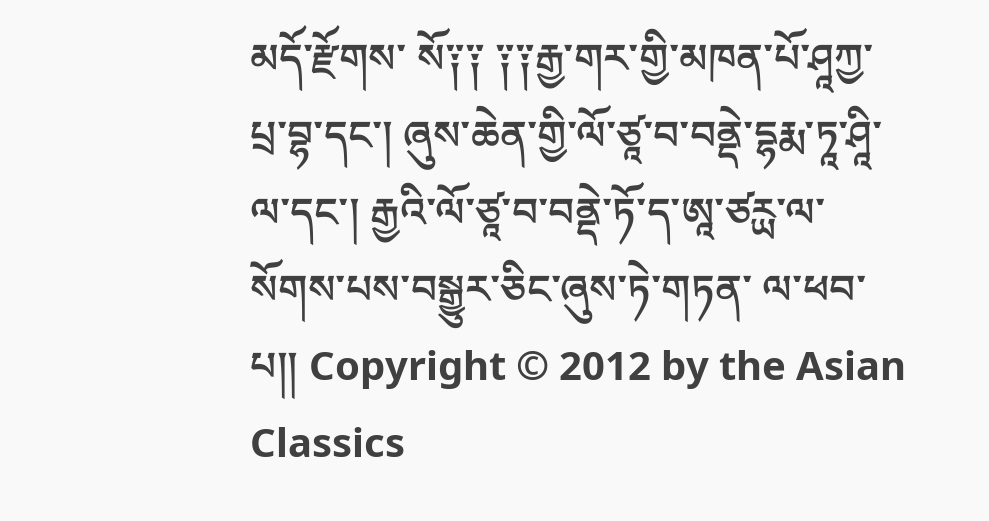མདོ་རྫོགས་ སོ༑༑ ༑༑རྒྱ་གར་གྱི་མཁན་པོ་ཤཱཀྱ་པྲ་བྷ་དང་། ཞུས་ཆེན་གྱི་ལོ་ཙཱ་བ་བནྡེ་དྷརྨ་ཏཱ་ཤཱི་ལ་དང་། རྒྱའི་ལོ་ཙཱ་བ་བནྡེ་ཏོ་ད་ཨཱ་ཙཪྻ་ལ་སོགས་པས་བསྒྱུར་ཅིང་ཞུས་ཏེ་གཏན་ ལ་ཕབ་པ།། Copyright © 2012 by the Asian Classics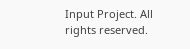Input Project. All rights reserved.